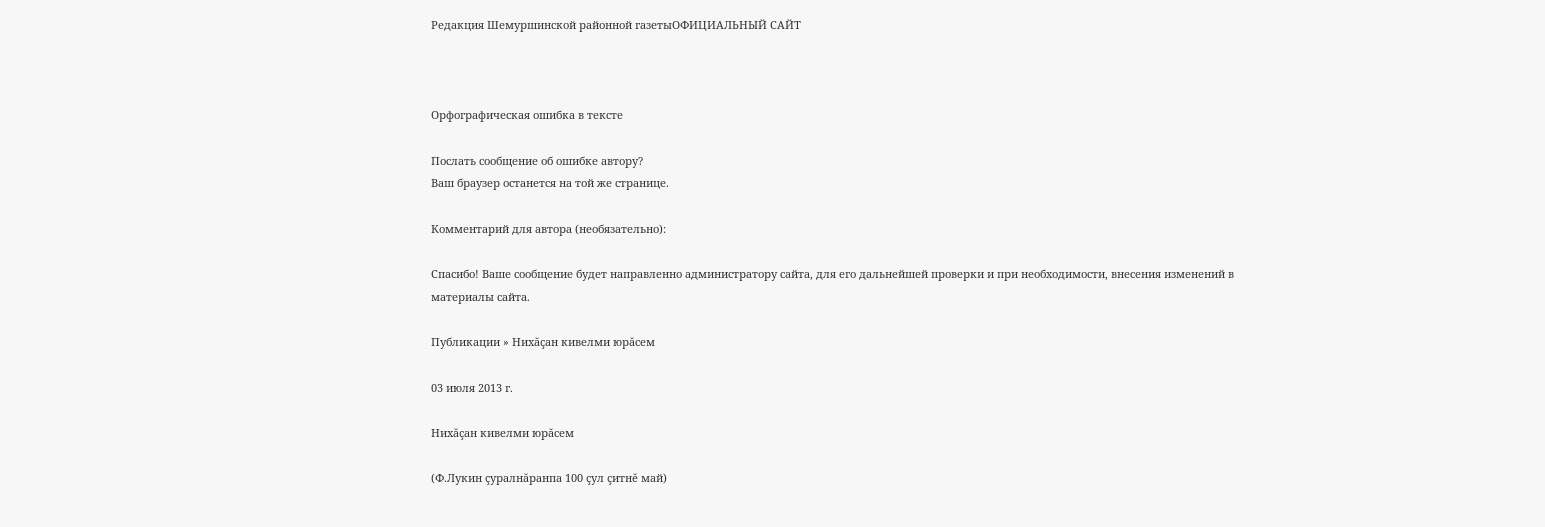Редакция Шемуршинской районной газетыОФИЦИАЛЬНЫЙ САЙТ



Орфографическая ошибка в тексте

Послать сообщение об ошибке автору?
Ваш браузер останется на той же странице.

Комментарий для автора (необязательно):

Спасибо! Ваше сообщение будет направленно администратору сайта, для его дальнейшей проверки и при необходимости, внесения изменений в материалы сайта.

Публикации » Нихăçан кивелми юрăсем

03 июля 2013 г.

Нихăçан кивелми юрăсем

(Ф.Лукин çуралнăранпа 100 çул çитнĕ май)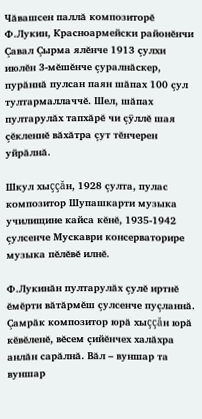Чăвашсен паллă композиторĕ Ф.Лукин, Красноармейски районĕнчи Çавал Çырма ялĕнче 1913 çулхи июлĕн 3-мĕшĕнче çуралнăскер, пурăннă пулсан паян шăпах 100 çул тултармаллаччĕ. Шел, шăпах пултарулăх тапхăрĕ чи çÿллĕ шая çĕкленнĕ вăхăтра çут тĕнчерен уйрăлнă.

Шкул хыççăн, 1928 çулта, пулас композитор Шупашкарти музыка училищине кайса кĕнĕ, 1935-1942 çулсенче Мускаври консерваторире музыка пĕлĕвĕ илнĕ.

Ф.Лукинăн пултарулăх çулĕ иртнĕ ĕмĕрти вăтăрмĕш çулсенче пуçланнă. Çамрăк композитор юрă хыççăн юрă кĕвĕленĕ, вĕсем çийĕнчех халăхра анлăн сарăлнă. Вăл – вуншар та вуншар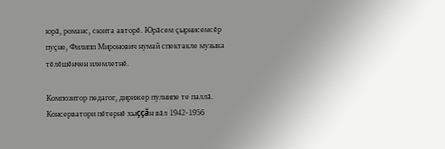юрă, романс, сюита авторĕ. Юрăсем çырнисемсĕр пуçне, Филипп Миронович нумай спектакле музыка тĕлĕшĕнчен илемлетнĕ.

Композитор педагог, дирижер пулнипе те паллă. Консерватори пĕтернĕ хыççăн вăл 1942-1956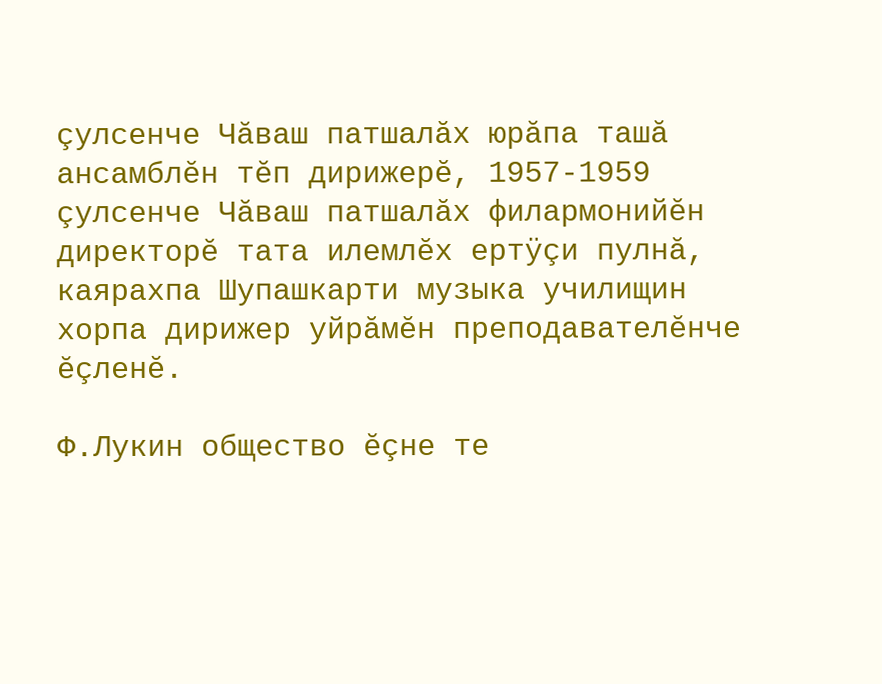çулсенче Чăваш патшалăх юрăпа ташă ансамблĕн тĕп дирижерĕ, 1957-1959 çулсенче Чăваш патшалăх филармонийĕн директорĕ тата илемлĕх ертÿçи пулнă, каярахпа Шупашкарти музыка училищин хорпа дирижер уйрăмĕн преподавателĕнче ĕçленĕ.

Ф.Лукин общество ĕçне те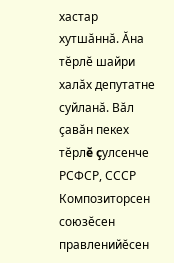хастар хутшăннă. Ăна тĕрлĕ шайри халăх депутатне суйланă. Вăл çавăн пекех тĕрлĕ çулсенче РСФСР, СССР Композиторсен союзĕсен правленийĕсен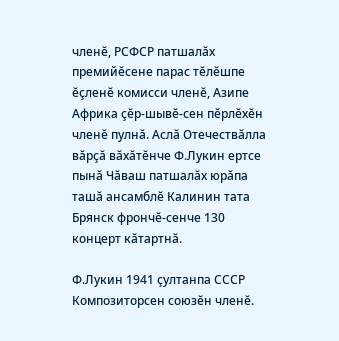членĕ, РСФСР патшалăх премийĕсене парас тĕлĕшпе ĕçленĕ комисси членĕ, Азипе Африка çĕр-шывĕ-сен пĕрлĕхĕн членĕ пулнă. Аслă Отечествăлла вăрçă вăхăтĕнче Ф.Лукин ертсе пынă Чăваш патшалăх юрăпа ташă ансамблĕ Калинин тата Брянск фрончĕ-сенче 130 концерт кăтартнă.

Ф.Лукин 1941 çултанпа СССР Композиторсен союзĕн членĕ.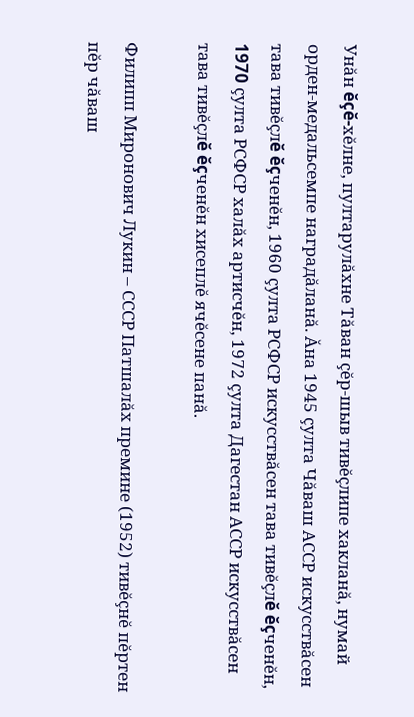Унăн ĕçĕ-хĕлне, пултарулăхне Тăван çĕр-шыв тивĕçлипе хакланă, нумай орден-медальсемпе наградăланă. Ăна 1945 çулта Чăваш АССР искусствăсен тава тивĕçлĕ ĕçченĕн, 1960 çулта РСФСР искусствăсен тава тивĕçлĕ ĕçченĕн, 1970 çулта РСФСР халăх артисчĕн, 1972 çулта Дагестан АССР искусствăсен тава тивĕçлĕ ĕçченĕн хисеплĕ ячĕсене панă.

Филипп Миронович Лукин – СССР Патшалăх премине (1952) тивĕçнĕ пĕртен пĕр чăваш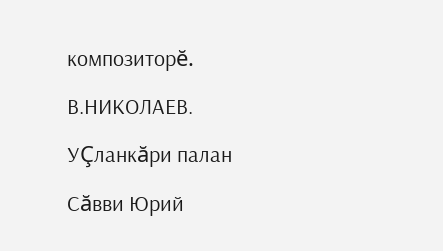композиторĕ.

В.НИКОЛАЕВ.

УÇланкăри палан

Сăвви Юрий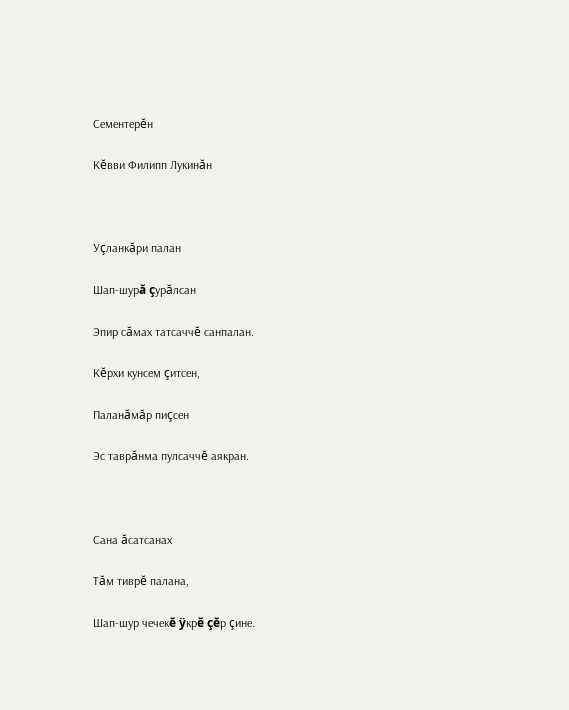Сементерĕн

Кĕвви Филипп Лукинăн



Уçланкăри палан

Шап-шурă çурăлсан

Эпир сăмах татсаччĕ санпалан.

Кĕрхи кунсем çитсен,

Паланăмăр пиçсен

Эс таврăнма пулсаччĕ аякран.



Сана ăсатсанах

Тăм тиврĕ палана,

Шап-шур чечекĕ ÿкрĕ çĕр çине.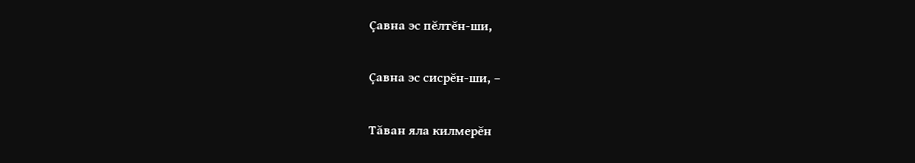Çавна эс пĕлтĕн-ши,

Çавна эс сисрĕн-ши, –

Тăван яла килмерĕн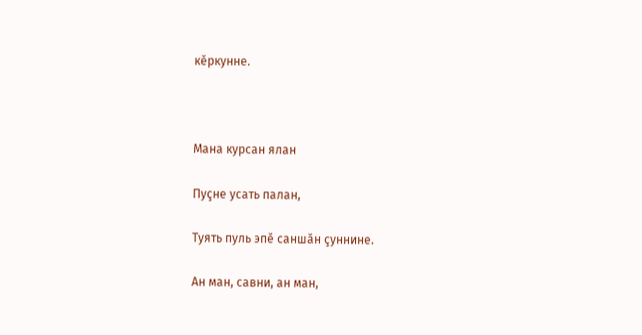кĕркунне.



Мана курсан ялан

Пуçне усать палан,

Туять пуль эпĕ саншăн çуннине.

Ан ман, савни, ан ман,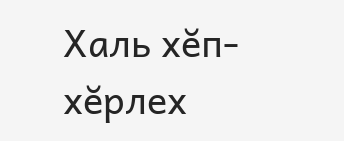Халь хĕп-хĕрлех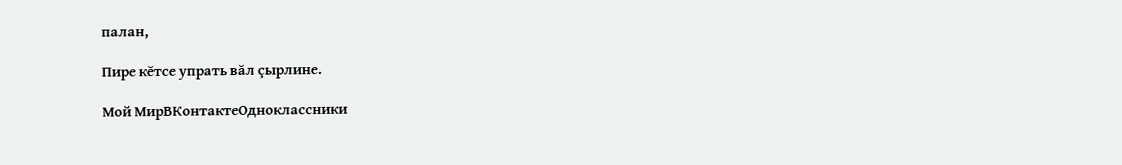палан,

Пире кĕтсе упрать вăл çырлине.

Мой МирВКонтактеОдноклассники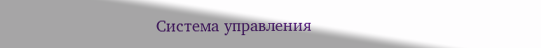Система управления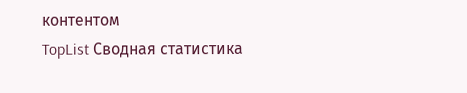контентом
TopList Сводная статистика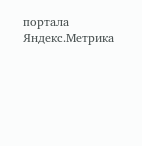портала Яндекс.Метрика